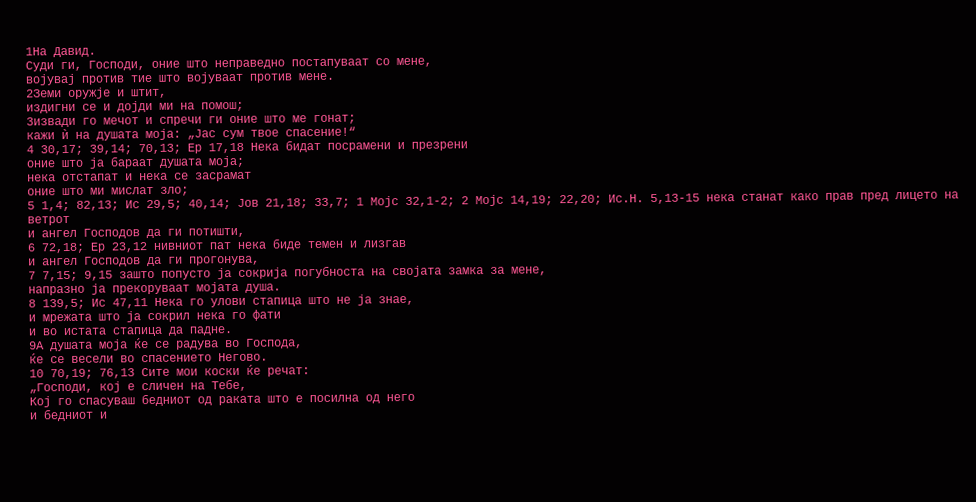1На Давид.
Суди ги, Господи, оние што неправедно постапуваат со мене,
војувај против тие што војуваат против мене.
2Земи оружје и штит,
издигни се и дојди ми на помош;
3извади го мечот и спречи ги оние што ме гонат;
кажи ѝ на душата моја: „Јас сум твое спасение!“
4 30,17; 39,14; 70,13; Ер 17,18 Нека бидат посрамени и презрени
оние што ја бараат душата моја;
нека отстапат и нека се засрамат
оние што ми мислат зло;
5 1,4; 82,13; Ис 29,5; 40,14; Јов 21,18; 33,7; 1 Мојс 32,1-2; 2 Мојс 14,19; 22,20; Ис.Н. 5,13-15 нека станат како прав пред лицето на ветрот
и ангел Господов да ги потишти,
6 72,18; Ер 23,12 нивниот пат нека биде темен и лизгав
и ангел Господов да ги прогонува,
7 7,15; 9,15 зашто попусто ја сокрија погубноста на својата замка за мене,
напразно ја прекоруваат мојата душа.
8 139,5; Ис 47,11 Нека го улови стапица што не ја знае,
и мрежата што ја сокрил нека го фати
и во истата стапица да падне.
9А душата моја ќе се радува во Господа,
ќе се весели во спасението Негово.
10 70,19; 76,13 Сите мои коски ќе речат:
„Господи, кој е сличен на Тебе,
Кој го спасуваш бедниот од раката што е посилна од него
и бедниот и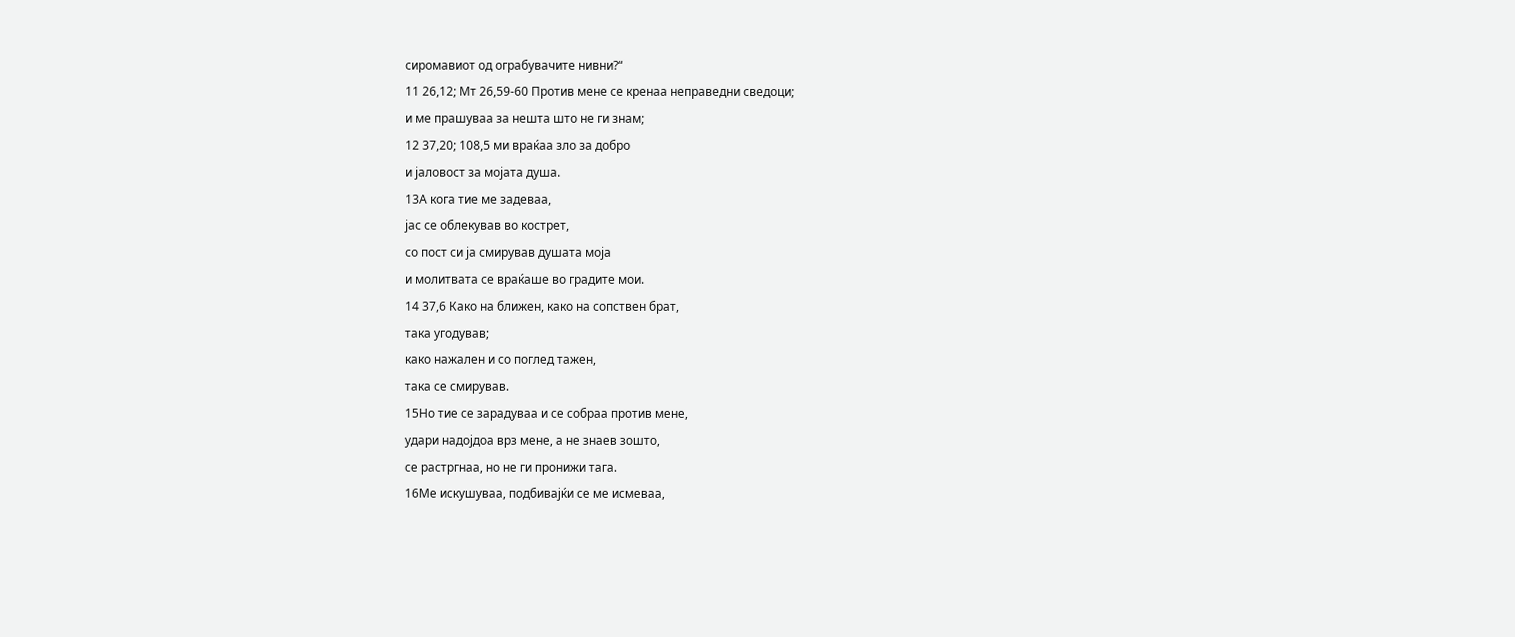сиромавиот од ограбувачите нивни?“
11 26,12; Мт 26,59-60 Против мене се кренаа неправедни сведоци;
и ме прашуваа за нешта што не ги знам;
12 37,20; 108,5 ми враќаа зло за добро
и јаловост за мојата душа.
13А кога тие ме задеваа,
јас се облекував во кострет,
со пост си ја смирував душата моја
и молитвата се враќаше во градите мои.
14 37,6 Како на ближен, како на сопствен брат,
така угодував;
како нажален и со поглед тажен,
така се смирував.
15Но тие се зарадуваа и се собраа против мене,
удари надојдоа врз мене, а не знаев зошто,
се растргнаа, но не ги пронижи тага.
16Ме искушуваа, подбивајќи се ме исмеваа,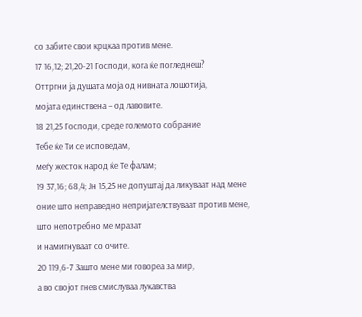со забите свои крцкаа против мене.
17 16,12; 21,20-21 Господи, кога ќе погледнеш?
Оттргни ја душата моја од нивната лошотија,
мојата единствена – од лавовите.
18 21,25 Господи, среде големото собрание
Тебе ќе Ти се исповедам,
меѓу жесток народ ќе Те фалам;
19 37,16; 68,4; Јн 15,25 не допуштај да ликуваат над мене
оние што неправедно непријателствуваат против мене,
што непотребно ме мразат
и намигнуваат со очите.
20 119,6-7 Зашто мене ми говореа за мир,
а во својот гнев смислуваа лукавства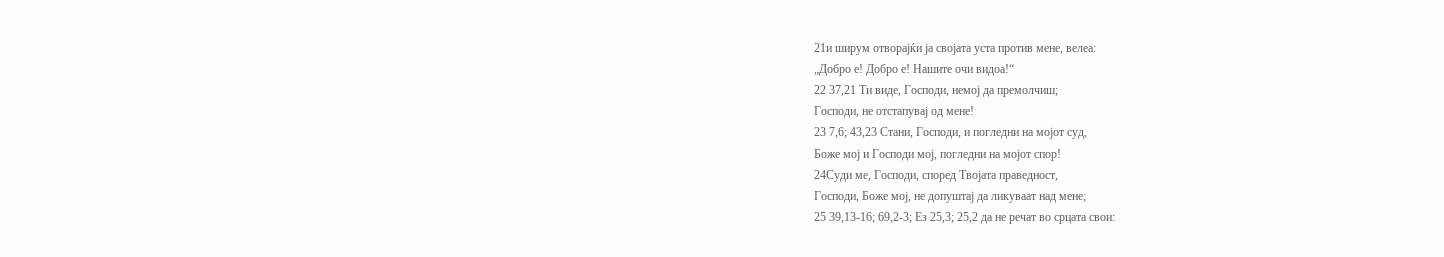21и ширум отворајќи ја својата уста против мене, велеа:
„Добро е! Добро е! Нашите очи видоа!“
22 37,21 Ти виде, Господи, немој да премолчиш;
Господи, не отстапувај од мене!
23 7,6; 43,23 Стани, Господи, и погледни на мојот суд,
Боже мој и Господи мој, погледни на мојот спор!
24Суди ме, Господи, според Твојата праведност,
Господи, Боже мој, не допуштај да ликуваат над мене;
25 39,13-16; 69,2-3; Ез 25,3; 25,2 да не речат во срцата свои: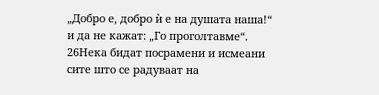„Добро е, добро ѝ е на душата наша!“
и да не кажат: „Го проголтавме“.
26Нека бидат посрамени и исмеани
сите што се радуваат на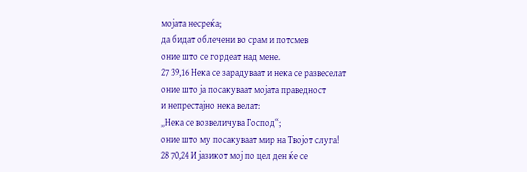мојата несреќа;
да бидат облечени во срам и потсмев
оние што се гордеат над мене.
27 39,16 Нека се зарадуваат и нека се развеселат
оние што ја посакуваат мојата праведност
и непрестајно нека велат:
„Нека се возвеличува Господ“;
оние што му посакуваат мир на Твојот слуга!
28 70,24 И јазикот мој по цел ден ќе се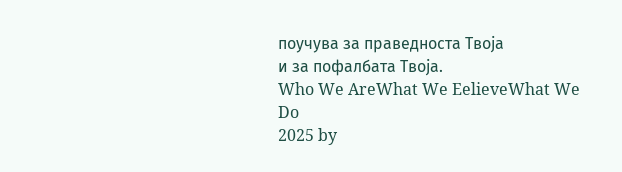поучува за праведноста Твоја
и за пофалбата Твоја.
Who We AreWhat We EelieveWhat We Do
2025 by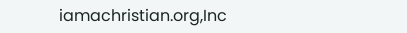iamachristian.org,Inc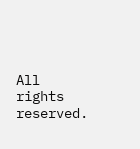All rights reserved.